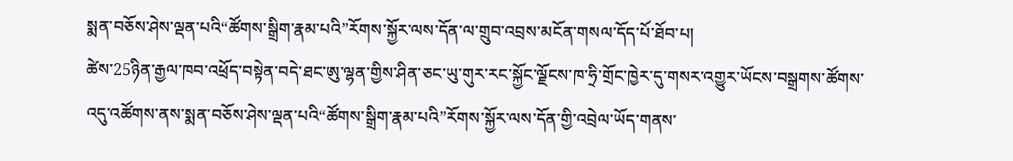སྨན་བཅོས་ཤེས་ལྡན་པའི“ཚོགས་སྒྲིག་རྣམ་པའི”རོགས་སྐྱོར་ལས་དོན་ལ་གྲུབ་འབྲས་མངོན་གསལ་དོད་པོ་ཐོབ་པ།
ཚེས་25ཉིན་རྒྱལ་ཁབ་འཕྲོད་བསྟེན་བདེ་ཐང་ཨུ་ལྷན་གྱིས་ཤིན་ཅང་ཡུ་གུར་རང་སྐྱོང་ལྗོངས་ཁ་ཧྲི་གྲོང་ཁྱེར་དུ་གསར་འགྱུར་ཡོངས་བསྒྲགས་ཚོགས་འདུ་འཚོགས་ནས་སྨན་བཅོས་ཤེས་ལྡན་པའི“ཚོགས་སྒྲིག་རྣམ་པའི”རོགས་སྐྱོར་ལས་དོན་གྱི་འབྲེལ་ཡོད་གནས་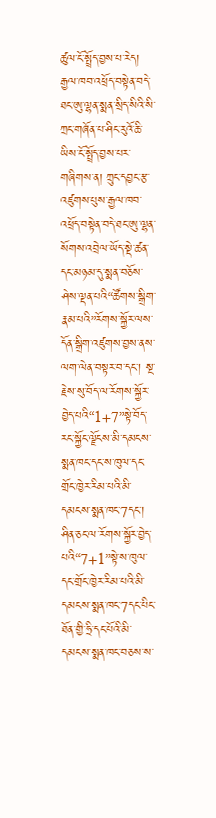ཚུལ་ངོ་སྤྲོད་བྱས་པ་རེད། རྒྱལ་ཁབ་འཕྲོད་བསྟེན་བདེ་ཐང་ཨུ་ལྷན་སྨན་སྲིད་སིའི་སི་ཀྲང་གཞོན་པ་ཤིང་རུའོ་ཆི་ཡིས་ངོ་སྤྲོད་བྱས་པར་གཞིགས་ན། ཀྲུང་དབྱང་རྩ་འཛུགས་པུས་རྒྱལ་ཁབ་འཕྲོད་བསྟེན་བདེ་ཐང་ཨུ་ལྷན་སོགས་འབྲེལ་ཡོད་སྡེ་ཚན་དང་མཉམ་དུ་སྨན་བཅོས་ཤེས་ལྡན་པའི“ཚོགས་སྒྲིག་རྣམ་པའི”རོགས་སྐྱོར་ལས་དོན་སྒྲིག་འཛུགས་བྱས་ནས་ལག་ལེན་བསྟར་བ་དང་། སྔ་རྗེས་སུ་བོད་ལ་རོགས་སྐྱོར་བྱེད་པའི“1+7”སྟེ་བོད་རང་སྐྱོང་ལྗོངས་མི་དམངས་སྨན་ཁང་དང་ས་ཁུལ་དང་གྲོང་ཁྱེར་རིམ་པའི་མི་དམངས་སྨན་ཁང་7དང་། ཤིན་ཅང་ལ་རོགས་སྐྱོར་བྱེད་པའི“7+1”སྟེ་ས་ཁུལ་དང་གྲོང་ཁྱེར་རིམ་པའི་མི་དམངས་སྨན་ཁང་7དང་པིང་ཐོན་གྱི་ཧྲི་དང་པོའི་མི་དམངས་སྨན་ཁང་བཅས་ས་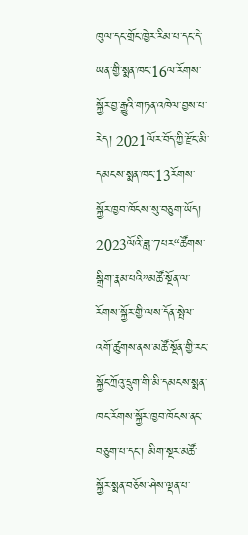ཁུལ་དང་གྲོང་ཁྱེར་རིམ་པ་དང་དེ་ཡན་གྱི་སྨན་ཁང་16ལ་རོགས་སྐྱོར་བྱ་རྒྱུའི་གཏན་འཁེལ་བྱས་པ་རེད། 2021ལོར་བོད་ཀྱི་རྫོང་མི་དམངས་སྨན་ཁང་13རོགས་སྐྱོར་ཁྱབ་ཁོངས་སུ་བཅུག་ཡོད། 2023ལོའི་ཟླ་7པར“ཚོགས་སྒྲིག་རྣམ་པའི”མཚོ་སྔོན་ལ་རོགས་སྐྱོར་གྱི་ལས་དོན་སྤེལ་འགོ་ཚུགས་ནས་མཚོ་སྔོན་གྱི་རང་སྐྱོང་ཀྲོའུ་དྲུག་གི་མི་དམངས་སྨན་ཁང་རོགས་སྐྱོར་ཁྱབ་ཁོངས་ནང་བཅུག་པ་དང་། མིག་སྔར་མཚོ་སྐྱོར་སྨན་བཅོས་ཤེས་ལྡན་པ་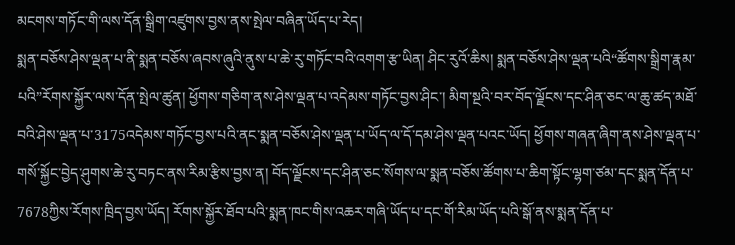མངགས་གཏོང་གི་ལས་དོན་སྒྲིག་འཛུགས་བྱས་ནས་སྤེལ་བཞིན་ཡོད་པ་རེད།
སྨན་བཅོས་ཤེས་ལྡན་པ་ནི་སྨན་བཅོས་ཞབས་ཞུའི་ནུས་པ་ཆེ་རུ་གཏོང་བའི་འགག་རྩ་ཡིན། ཤིང་རུའོ་ཆིས། སྨན་བཅོས་ཤེས་ལྡན་པའི“ཚོགས་སྒྲིག་རྣམ་པའི”རོགས་སྐྱོར་ལས་དོན་སྤེལ་ཚུན། ཕྱོགས་གཅིག་ནས་ཤེས་ལྡན་པ་འདེམས་གཏོང་བྱས་ཤིང་། མིག་སྔའི་བར་བོད་ལྗོངས་དང་ཤིན་ཅང་ལ་ཆུ་ཚད་མཐོ་བའི་ཤེས་ལྡན་པ་3175འདེམས་གཏོང་བྱས་པའི་ནང་སྨན་བཅོས་ཤེས་ལྡན་པ་ཡོད་ལ་དོ་དམ་ཤེས་ལྡན་པའང་ཡོད། ཕྱོགས་གཞན་ཞིག་ནས་ཤེས་ལྡན་པ་གསོ་སྐྱོང་བྱེད་ཤུགས་ཆེ་རུ་བཏང་ནས་རིམ་རྩིས་བྱས་ན། བོད་ལྗོངས་དང་ཤིན་ཅང་སོགས་ལ་སྨན་བཅོས་ཚོགས་པ་ཆིག་སྟོང་ལྷག་ཙམ་དང་སྨན་དོན་པ་7678ཀྱིས་རོགས་ཁྲིད་བྱས་ཡོད། རོགས་སྐྱོར་ཐོབ་པའི་སྨན་ཁང་གིས་འཆར་གཞི་ཡོད་པ་དང་གོ་རིམ་ཡོད་པའི་སྒོ་ནས་སྨན་དོན་པ་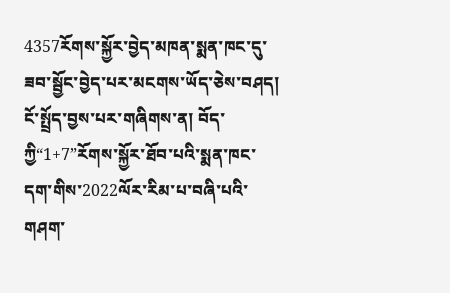4357རོགས་སྐྱོར་བྱེད་མཁན་སྨན་ཁང་དུ་ཟབ་སྦྱོང་བྱེད་པར་མངགས་ཡོད་ཅེས་བཤད།
ངོ་སྤྲོད་བྱས་པར་གཞིགས་ན། བོད་ཀྱི“1+7”རོགས་སྐྱོར་ཐོབ་པའི་སྨན་ཁང་དག་གིས་2022ལོར་རིམ་པ་བཞི་པའི་གཤག་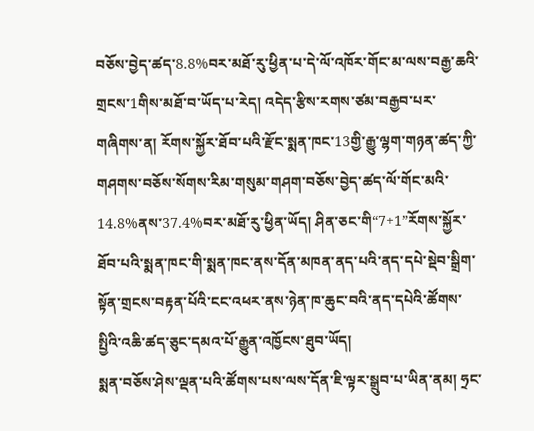བཅོས་བྱེད་ཚད་8.8%བར་མཐོ་རུ་ཕྱིན་པ་དེ་ལོ་འཁོར་གོང་མ་ལས་བརྒྱ་ཆའི་གྲངས་1གིས་མཐོ་བ་ཡོད་པ་རེད། འདེད་རྩིས་རགས་ཙམ་བརྒྱབ་པར་གཞིགས་ན། རོགས་སྐྱོར་ཐོབ་པའི་རྫོང་སྨན་ཁང་13གྱི་རྒྱུ་ལྷག་གཉན་ཚད་ཀྱི་གཤགས་བཅོས་སོགས་རིམ་གསུམ་གཤག་བཅོས་བྱེད་ཚད་ལོ་གོང་མའི་14.8%ནས་37.4%བར་མཐོ་རུ་ཕྱིན་ཡོད། ཤིན་ཅང་གི“7+1”རོགས་སྐྱོར་ཐོབ་པའི་སྨན་ཁང་གི་སྨན་ཁང་ནས་དོན་མཁན་ནད་པའི་ནད་དཔེ་སྡེབ་སྒྲིག་སྟོན་གྲངས་བརྟན་པོའི་ངང་འཕར་ནས་ཉེན་ཁ་ཆུང་བའི་ནད་དཔེའི་ཚོགས་སྤྱིའི་འཆི་ཚད་ཅུང་དམའ་པོ་རྒྱུན་འཁྱོངས་ཐུབ་ཡོད།
སྨན་བཅོས་ཤེས་ལྡན་པའི་ཚོགས་པས་ལས་དོན་ཇི་ལྟར་སྒྲུབ་པ་ཡིན་ནམ། ཧྲང་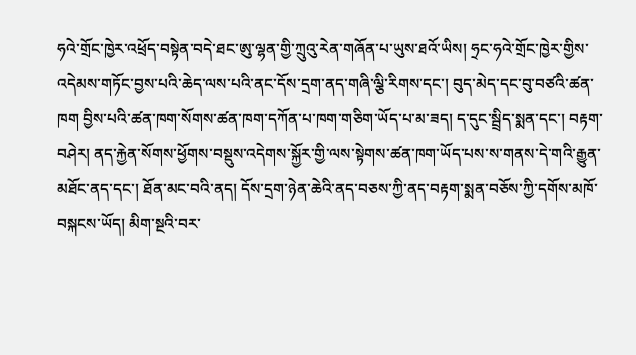ཧའེ་གྲོང་ཁྱེར་འཕྲོད་བསྟེན་བདེ་ཐང་ཨུ་ལྷན་གྱི་ཀྲུའུ་རེན་གཞོན་པ་ཡུས་ཐའོ་ཡིས། ཧྲང་ཧའེ་གྲོང་ཁྱེར་གྱིས་འདེམས་གཏོང་བྱས་པའི་ཆེད་ལས་པའི་ནང་དོས་དྲག་ནད་གཞི་ལྕི་རིགས་དང་། བུད་མེད་དང་བུ་བཙའི་ཚན་ཁག བྱིས་པའི་ཚན་ཁག་སོགས་ཚན་ཁག་དཀོན་པ་ཁག་གཅིག་ཡོད་པ་མ་ཟད། ད་དུང་སྦྲིད་སྨན་དང་། བརྟག་བཤེར། ནད་རྐྱེན་སོགས་ཕྱོགས་བསྡུས་འདེགས་སྐྱོར་གྱི་ལས་སྟེགས་ཚན་ཁག་ཡོད་པས་ས་གནས་དེ་གའི་རྒྱུན་མཐོང་ནད་དང་། ཐོན་མང་བའི་ནད། དོས་དྲག་ཉེན་ཆེའི་ནད་བཅས་ཀྱི་ནད་བརྟག་སྨན་བཅོས་ཀྱི་དགོས་མཁོ་བསྐངས་ཡོད། མིག་སྔའི་བར་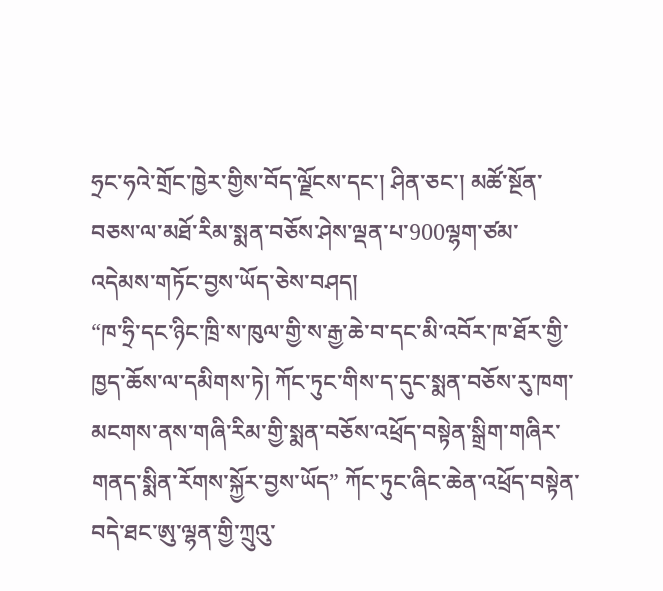ཧྲང་ཧའེ་གྲོང་ཁྱེར་གྱིས་བོད་ལྗོངས་དང་། ཤིན་ཅང་། མཚོ་སྔོན་བཅས་ལ་མཐོ་རིམ་སྨན་བཅོས་ཤེས་ལྡན་པ་900ལྷག་ཙམ་འདེམས་གཏོང་བྱས་ཡོད་ཅེས་བཤད།
“ཁ་ཧྲི་དང་ཉིང་ཁྲི་ས་ཁུལ་གྱི་ས་རྒྱ་ཆེ་བ་དང་མི་འབོར་ཁ་ཐོར་གྱི་ཁྱད་ཆོས་ལ་དམིགས་ཏེ། ཀོང་ཏུང་གིས་ད་དུང་སྨན་བཅོས་རུ་ཁག་མངགས་ནས་གཞི་རིམ་གྱི་སྨན་བཅོས་འཕྲོད་བསྟེན་སྒྲིག་གཞིར་གནད་སྨིན་རོགས་སྐྱོར་བྱས་ཡོད” ཀོང་ཏུང་ཞིང་ཆེན་འཕྲོད་བསྟེན་བདེ་ཐང་ཨུ་ལྷན་གྱི་ཀྲུའུ་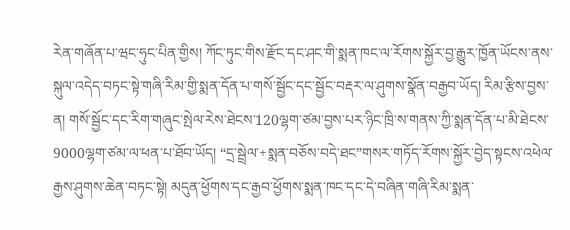རེན་གཞོན་པ་ཝང་ཧུང་པིན་གྱིས། ཀོང་ཏུང་གིས་རྫོང་དང་ཤང་གི་སྨན་ཁང་ལ་རོགས་སྐྱོར་བྱ་རྒྱུར་ཁྱོན་ཡོངས་ནས་སྐུལ་འདེད་བཏང་སྟེ་གཞི་རིམ་གྱི་སྨན་དོན་པ་གསོ་སྦྱོང་དང་སྦྱོང་བརྡར་ལ་ཤུགས་སྣོན་བརྒྱབ་ཡོད། རིམ་རྩིས་བྱས་ན། གསོ་སྦྱོང་དང་རིག་གཞུང་སྤེལ་རེས་ཐེངས་120ལྷག་ཙམ་བྱས་པར་ཉིང་ཁྲི་ས་གནས་ཀྱི་སྨན་དོན་པ་མི་ཐེངས་9000ལྷག་ཙམ་ལ་ཕན་པ་ཐོབ་ཡོད། “དྲ་སྦྲེལ་+སྨན་བཅོས་བདེ་ཐང”གསར་གཏོད་རོགས་སྐྱོར་བྱེད་སྟངས་འཕེལ་རྒྱས་ཤུགས་ཆེན་བཏང་སྟེ། མདུན་ཕྱོགས་དང་རྒྱབ་ཕྱོགས་སྨན་ཁང་དང་དེ་བཞིན་གཞི་རིམ་སྨན་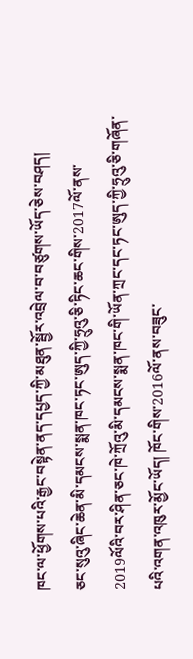ཁང་ལ་ཕྱོགས་པའི་རྒྱང་བསྟེན་ནད་དཔྱད་ཀྱི་མཐུན་སྦྱོར་འབྲེལ་བ་བཙུགས་ཡོད་ཅེས་བཤད།
ཅང་སུའུ་ཞིང་ཆེན་མི་དམངས་སྨན་ཁང་ཏང་ཨུད་ཀྱི་ཧྲུའུ་ཅི་ཏིང་ཆང་གིས་2017ལོ་ནས་2019ལོའི་བར་ཤིན་ཅང་ཁེ་ཀྲོའུ་མི་དམངས་སྨན་ཁང་གི་ཡོན་ཀྲང་དང་ཏང་ཨུད་ཀྱི་ཧྲུའུ་ཅི་གཞོན་པའི་འགན་འཁུར་མྱོང་ཡོད། ཁོང་གིས་2016ལོ་ནས་བཟུང་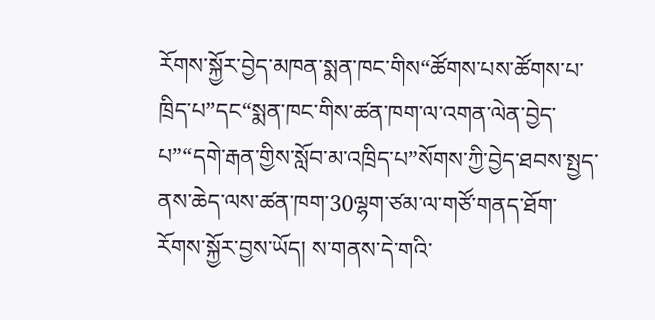རོགས་སྐྱོར་བྱེད་མཁན་སྨན་ཁང་གིས“ཚོགས་པས་ཚོགས་པ་ཁྲིད་པ”དང“སྨན་ཁང་གིས་ཚན་ཁག་ལ་འགན་ལེན་བྱེད་པ”“དགེ་རྒན་གྱིས་སློབ་མ་འཁྲིད་པ”སོགས་ཀྱི་བྱེད་ཐབས་སྤྱད་ནས་ཆེད་ལས་ཚན་ཁག་30ལྷག་ཙམ་ལ་གཙོ་གནད་ཐོག་རོགས་སྐྱོར་བྱས་ཡོད། ས་གནས་དེ་གའི་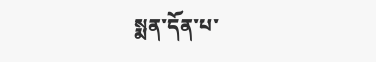སྨན་དོན་པ་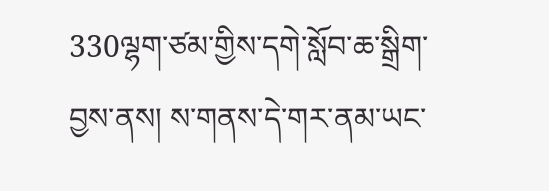330ལྷག་ཙམ་གྱིས་དགེ་སློབ་ཆ་སྒྲིག་བྱས་ནས། ས་གནས་དེ་གར་ནམ་ཡང་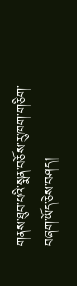གནས་ཐུབ་པའི་སྨན་བཅོས་རུ་ཁག་གཅིག་བཞག་ཡོད་ཅེས་བཤད།